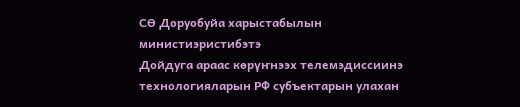СӨ Доруобуйа харыстабылын министиэристибэтэ
Дойдуга араас көрүҥнээх телемэдиссиинэ технологияларын РФ субъектарын улахан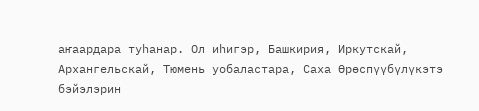аҥаардара туһанар. Ол иһигэр, Башкирия, Иркутскай, Архангельскай, Тюмень уобаластара, Саха Өрөспүүбүлүкэтэ бэйэлэрин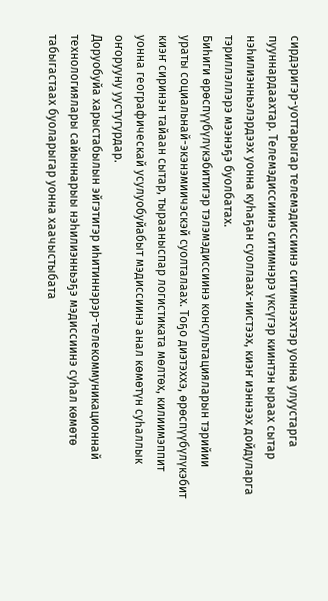сирдэригэр-уоттарыгар телемэдиссиинэ ситимнээхтэр уонна улуустарга пууннардаахтар. Телемэдиссиинэ ситимнэрэ үксүгэр киинтэн ыраах сытар нэһилиэнньэлэрдээх уонна куһаҕан суоллаах-иистээх, киэҥ иэннээх дойдуларга тэриллэллэрэ мээнэҕэ буолбатах.
Биһиги өрөспүүбүлүкэбитигэр тэлэмэдиссиинэ консультацияларын тэрийии ураты социальнай-экэнэмиичэскэй суолталаах. Тоҕо диэтэххэ, өрөспүүбүлүкэбит киэҥ сиринэн тайаан сытар, тырааныспар логистиката мөлтөх, килиимэппит уонна географическай усулуобуйабыт мэдиссиинэ анал көмөтүн суһаллык оҥорууну уустугурдар.
Доруобуйа харыстабылын эйгэтигэр иһитиннэрэр-телекоммуникационнай технологиялары сайыннарыы нэһилиэнньэҕэ мэдиссиинэ суһал көмөтө табыгастаах буоларыгар уонна хаачыстыбата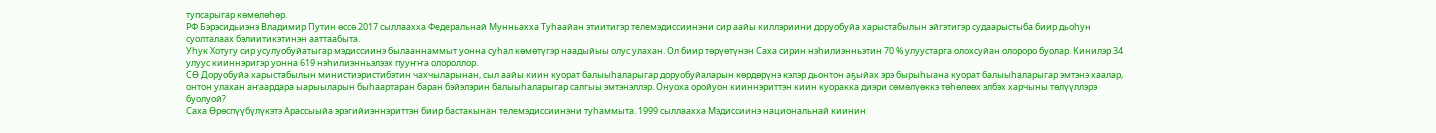тупсарыгар көмөлөһөр.
РФ Бэрэсидьиэнэ Владимир Путин өссө 2017 сыллаахха Федеральнай Мунньахха Туһаайан этиитигэр телемэдиссиинэни сир аайы киллэриини доруобуйа харыстабылын эйгэтигэр судаарыстыба биир дьоһун суолталаах бэлиитикэтинэн ааттаабыта.
Уһук Хотугу сир усулуобуйатыгар мэдиссиинэ былааннаммыт уонна суһал көмөтүгэр наадыйыы олус улахан. Ол биир төрүөтүнэн Саха сирин нэһилиэнньэтин 70 % улуустарга олохсуйан олороро буолар. Кинилэр 34 улуус кииннэригэр уонна 619 нэһилиэнньэлээх пууҥҥа олороллор.
СӨ Доруобуйа харыстабылын министиэристибэтин чахчыларынан, сыл аайы киин куорат балыыһаларыгар доруобуйаларын көрдөрүнэ кэлэр дьонтон аҕыйах эрэ бырыһыана куорат балыыһаларыгар эмтэнэ хаалар, онтон улахан аҥаардара ыарыыларын быһаартаран баран бэйэлэрин балыыһаларыгар салгыы эмтэнэллэр. Онуоха оройуон кииннэриттэн киин куоракка диэри сөмөлүөккэ төһөлөөх элбэх харчыны төлүүллэрэ буолуой?
Саха Өрөспүүбүлүкэтэ Арассыыйа эрэгийиэннэриттэн биир бастакынан телемэдиссиинэни туһаммыта. 1999 сыллаахха Мэдиссиинэ национальнай киинин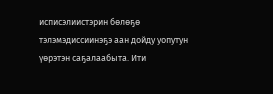исписэлиистэрин бөлөҕө тэлэмэдиссиинэҕэ аан дойду уопутун үөрэтэн саҕалаабыта. Ити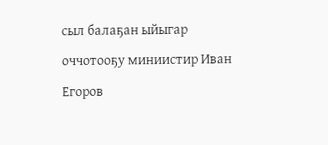сыл балаҕан ыйыгар оччотооҕу миниистир Иван Егоров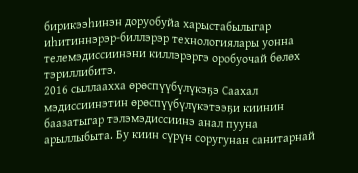бирикээһинэн доруобуйа харыстабылыгар иһитиннэрэр-биллэрэр технологиялары уонна телемэдиссиинэни киллэрэргэ оробуочай бөлөх тэриллибитэ.
2016 сыллаахха өрөспүүбүлүкэҕэ Саахал мэдиссиинэтин өрөспүүбүлүкэтээҕи киинин баазатыгар тэлэмэдиссиинэ анал пууна арыллыбыта. Бу киин сүрүн соругунан санитарнай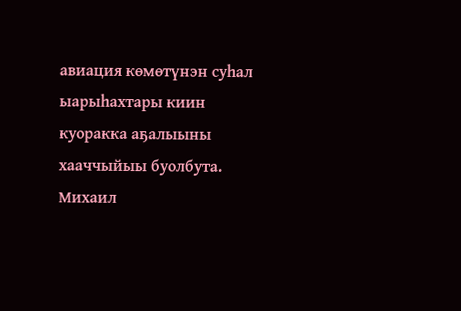авиация көмөтүнэн суһал ыарыһахтары киин куоракка аҕалыыны хааччыйыы буолбута.
Михаил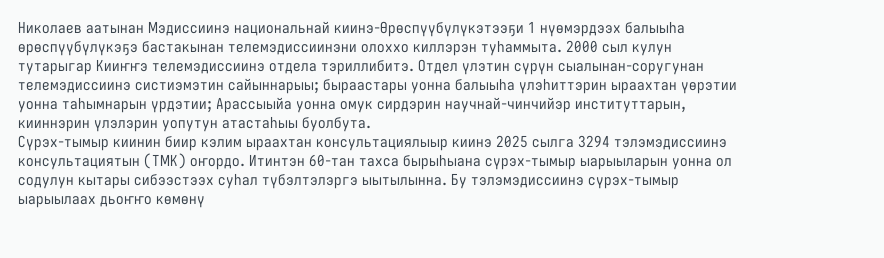Николаев аатынан Мэдиссиинэ национальнай киинэ-Өрөспүүбүлүкэтээҕи 1 нүөмэрдээх балыыһа өрөспүүбүлүкэҕэ бастакынан телемэдиссиинэни олоххо киллэрэн туһаммыта. 2000 сыл кулун тутарыгар Кииҥҥэ телемэдиссиинэ отдела тэриллибитэ. Отдел үлэтин сүрүн сыалынан-соругунан телемэдиссиинэ систиэмэтин сайыннарыы; быраастары уонна балыыһа үлэһиттэрин ыраахтан үөрэтии уонна таһымнарын үрдэтии; Арассыыйа уонна омук сирдэрин научнай-чинчийэр институттарын, кииннэрин үлэлэрин уопутун атастаһыы буолбута.
Сүрэх-тымыр киинин биир кэлим ыраахтан консультациялыыр киинэ 2025 сылга 3294 тэлэмэдиссиинэ консультациятын (ТМК) оҥордо. Итинтэн 60-тан тахса бырыһыана сүрэх-тымыр ыарыыларын уонна ол содулун кытары сибээстээх суһал түбэлтэлэргэ ыытылынна. Бу тэлэмэдиссиинэ сүрэх-тымыр ыарыылаах дьоҥҥо көмөнү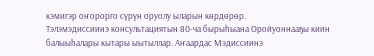кэмигэр оҥорорго сүрүн оруолу ыларын көрдөрөр.
Тэлэмэдиссиинэ консультациятын 80-ча бырыһыана Оройуоннааҕы киин балыыһалары кытары ыытыллар. Аҥаардас Мэдиссиинэ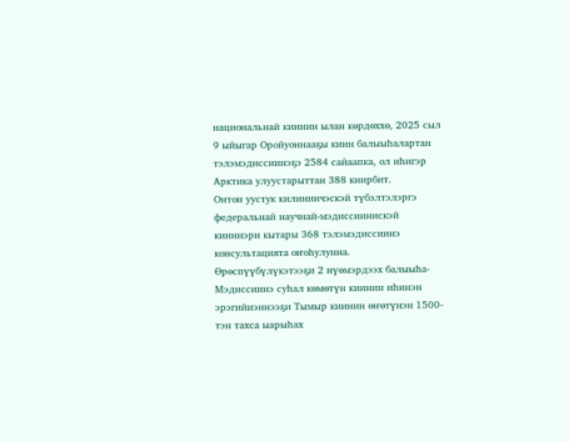национальнай киинин ылан көрдөххө, 2025 сыл 9 ыйыгар Оройуоннааҕы киин балыыһалартан тэлэмэдиссиинэҕэ 2584 сайаапка, ол иһигэр Арктика улуустарыттан 388 киирбит.
Онтон уустук килиниичэскэй түбэлтэлэргэ федеральнай научнай-мэдиссиинискэй кииннэри кытары 368 тэлэмэдиссиинэ консультацията оҥоһулунна.
Өрөспүүбүлүкэтээҕи 2 нүөмэрдээх балыыһа-Мэдиссиинэ суһал көмөтүн киинин иһинэн эрэгийиэннээҕи Тымыр киинин өҥөтүнэн 1500-тэн тахса ыарыһах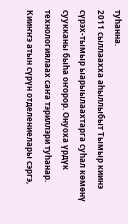туһанна.
2011 сыллаахха аһыллыбыт Тымыр киинэ сүрэх-тымыр ыарыылаахтарга суһал көмөнү суукканы быһа оҥорор. Онуоха үрдүк технологиялаах саҥа тэриллэри туһанар. Кииҥҥэ атын сүрүн отделениелары сэргэ,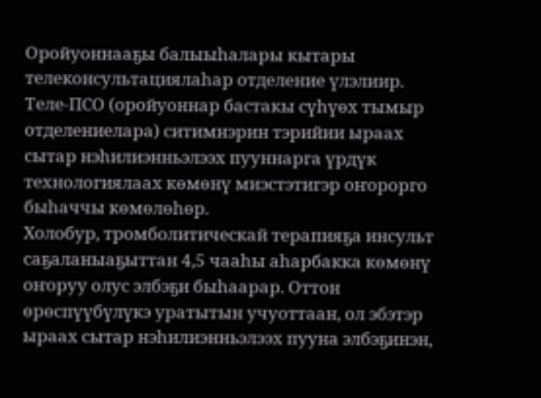Оройуоннааҕы балыыһалары кытары телеконсультациялаһар отделение үлэлиир.
Теле-ПСО (оройуоннар бастакы сүһүөх тымыр отделениелара) ситимнэрин тэрийии ыраах сытар нэһилиэнньэлээх пууннарга үрдүк технологиялаах көмөнү миэстэтигэр оҥорорго быһаччы көмөлөһөр.
Холобур, тромболитическай терапияҕа инсульт саҕаланыаҕыттан 4,5 чааһы аһарбакка көмөнү оҥоруу олус элбэҕи быһаарар. Оттон өрөспүүбүлүкэ уратытын учуоттаан, ол эбэтэр ыраах сытар нэһилиэнньэлээх пууна элбэҕинэн,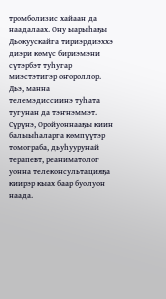тромболизис хайаан да наадалаах. Ону ыарыһаҕы Дьокуускайга тириэрдиэххэ диэри көмүс бириэмэни сүтэрбэт туһугар миэстэтигэр оҥороллор. Дьэ, манна телемэдиссиинэ туһата тугунан да тэҥнэммэт. Сүрүнэ, Оройуоннааҕы киин балыыһаларга көмпүүтэр томограба, дьуһуурунай терапевт, реаниматолог уонна телеконсультацияҕа киирэр кыах баар буолуон наада.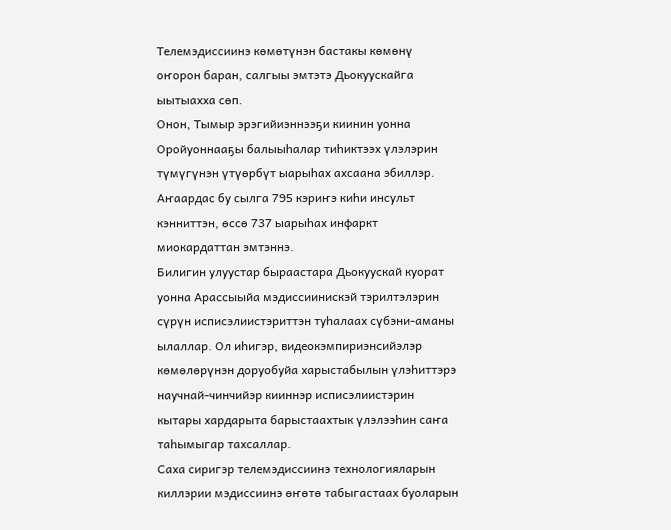Телемэдиссиинэ көмөтүнэн бастакы көмөнү оҥорон баран, салгыы эмтэтэ Дьокуускайга ыытыахха сөп.
Онон, Тымыр эрэгийиэннээҕи киинин уонна Оройуоннааҕы балыыһалар тиһиктээх үлэлэрин түмүгүнэн үтүөрбүт ыарыһах ахсаана эбиллэр. Аҥаардас бу сылга 795 кэриҥэ киһи инсульт кэнниттэн, өссө 737 ыарыһах инфаркт миокардаттан эмтэннэ.
Билигин улуустар быраастара Дьокуускай куорат уонна Арассыыйа мэдиссиинискэй тэрилтэлэрин сүрүн исписэлиистэриттэн туһалаах сүбэни-аманы ылаллар. Ол иһигэр, видеокэмпириэнсийэлэр көмөлөрүнэн доруобуйа харыстабылын үлэһиттэрэ научнай-чинчийэр кииннэр исписэлиистэрин кытары хардарыта барыстаахтык үлэлээһин саҥа таһымыгар тахсаллар.
Саха сиригэр телемэдиссиинэ технологияларын киллэрии мэдиссиинэ өҥөтө табыгастаах буоларын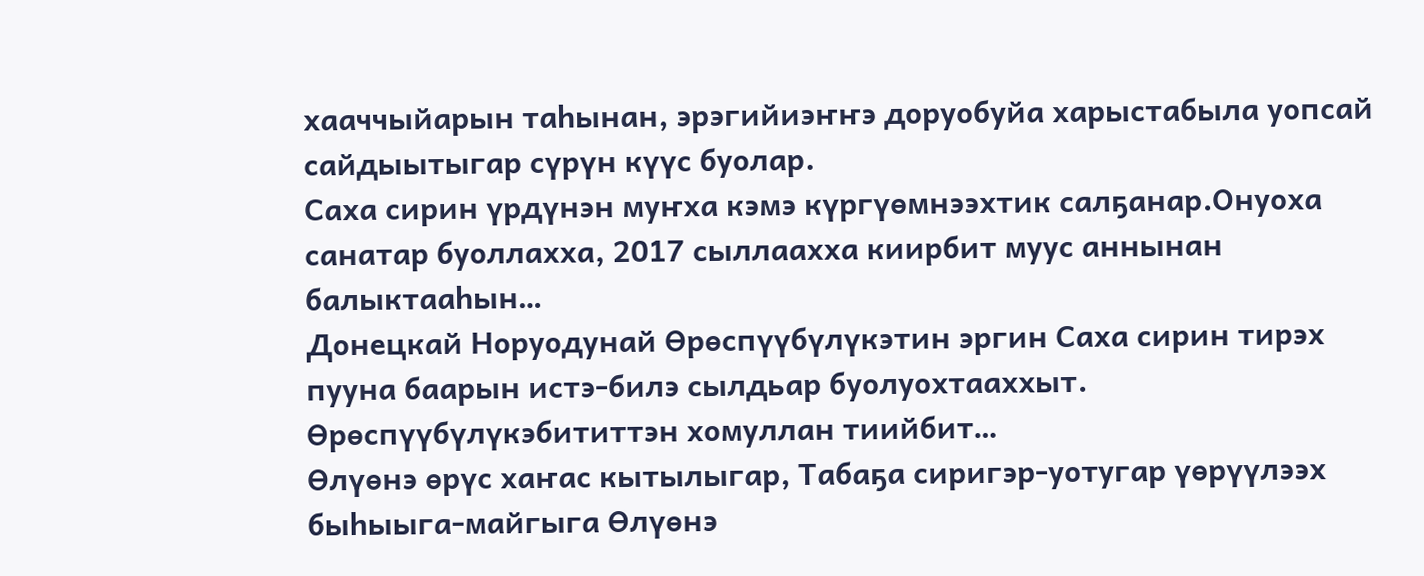хааччыйарын таһынан, эрэгийиэҥҥэ доруобуйа харыстабыла уопсай сайдыытыгар сүрүн күүс буолар.
Саха сирин үрдүнэн муҥха кэмэ күргүөмнээхтик салҕанар.Онуоха санатар буоллахха, 2017 сыллаахха киирбит муус аннынан балыктааһын…
Донецкай Норуодунай Өрөспүүбүлүкэтин эргин Саха сирин тирэх пууна баарын истэ-билэ сылдьар буолуохтааххыт. Өрөспүүбүлүкэбититтэн хомуллан тиийбит…
Өлүөнэ өрүс хаҥас кытылыгар, Табаҕа сиригэр-уотугар үөрүүлээх быһыыга-майгыга Өлүөнэ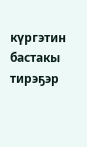күргэтин бастакы тирэҕэр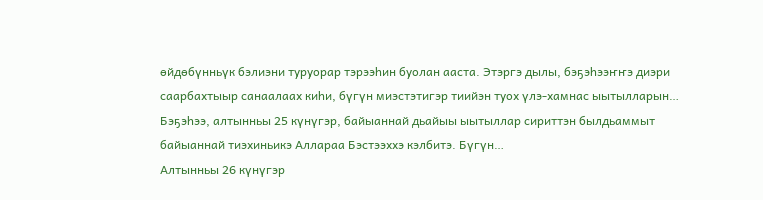өйдөбүнньүк бэлиэни туруорар тэрээһин буолан ааста. Этэргэ дылы, бэҕэһээҥҥэ диэри саарбахтыыр санаалаах киһи, бүгүн миэстэтигэр тиийэн туох үлэ-хамнас ыытылларын…
Бэҕэһээ, алтынньы 25 күнүгэр, байыаннай дьайыы ыытыллар сириттэн былдьаммыт байыаннай тиэхиньикэ Аллараа Бэстээххэ кэлбитэ. Бүгүн…
Алтынньы 26 күнүгэр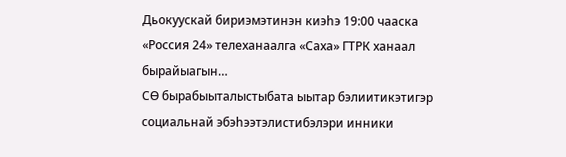Дьокуускай бириэмэтинэн киэһэ 19:00 чааска «Россия 24» телеханаалга «Саха» ГТРК ханаал бырайыагын…
СӨ бырабыыталыстыбата ыытар бэлиитикэтигэр социальнай эбэһээтэлистибэлэри инники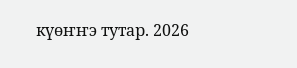күөҥҥэ тутар. 2026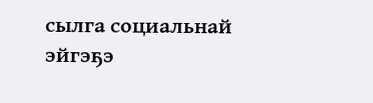сылга социальнай эйгэҕэ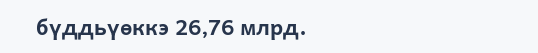бүддьүөккэ 26,76 млрд.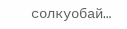солкуобай…